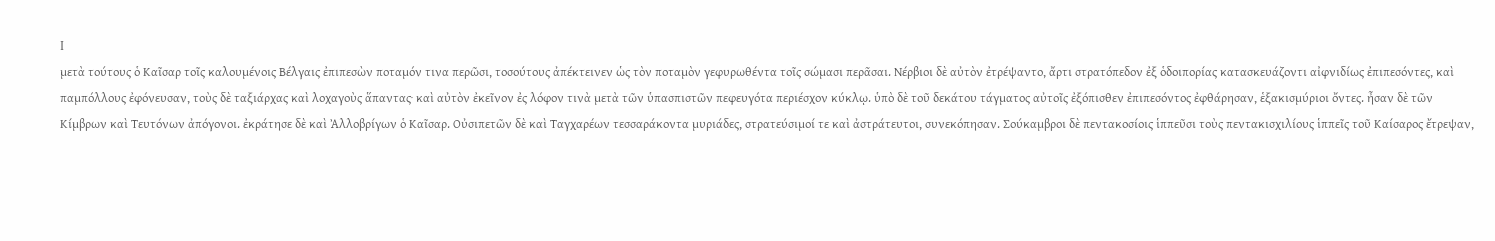I
μετὰ τούτους ὁ Καῖσαρ τοῖς καλουμένοις Βέλγαις ἐπιπεσὼν ποταμόν τινα περῶσι, τοσούτους ἀπέκτεινεν ὡς τὸν ποταμὸν γεφυρωθέντα τοῖς σώμασι περᾶσαι. Νέρβιοι δὲ αὐτὸν ἐτρέψαντο, ἄρτι στρατόπεδον ἐξ ὁδοιπορίας κατασκευάζοντι αἰφνιδίως ἐπιπεσόντες, καὶ παμπόλλους ἐφόνευσαν, τοὺς δὲ ταξιάρχας καὶ λοχαγοὺς ἅπαντας· καὶ αὐτὸν ἐκεῖνον ἐς λόφον τινὰ μετὰ τῶν ὑπασπιστῶν πεφευγότα περιέσχον κύκλῳ. ὑπὸ δὲ τοῦ δεκάτου τάγματος αὐτοῖς ἐξόπισθεν ἐπιπεσόντος ἐφθάρησαν, ἑξακισμύριοι ὄντες. ἦσαν δὲ τῶν Κίμβρων καὶ Τευτόνων ἀπόγονοι. ἐκράτησε δὲ καὶ Ἀλλοβρίγων ὁ Καῖσαρ. Οὐσιπετῶν δὲ καὶ Ταγχαρέων τεσσαράκοντα μυριάδες, στρατεύσιμοί τε καὶ ἀστράτευτοι, συνεκόπησαν. Σούκαμβροι δὲ πεντακοσίοις ἱππεῦσι τοὺς πεντακισχιλίους ἱππεῖς τοῦ Καίσαρος ἔτρεψαν,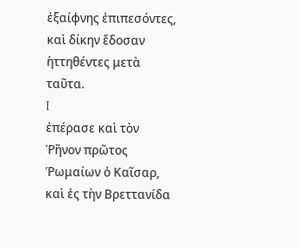ἐξαίφνης ἐπιπεσόντες, καὶ δίκην ἔδοσαν ἡττηθέντες μετὰ ταῦτα.
I
ἐπέρασε καὶ τὸν Ῥῆνον πρῶτος Ῥωμαίων ὁ Καῖσαρ, καὶ ἐς τὴν Βρεττανίδα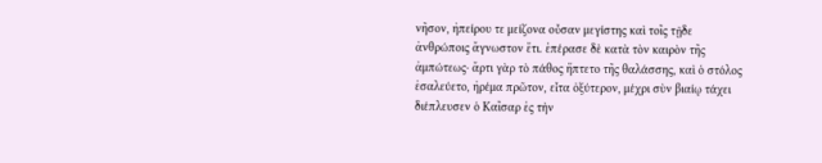νῆσον, ἠπείρου τε μείζονα οὖσαν μεγίστης καὶ τοῖς τῇδε ἀνθρώποις ἄγνωστον ἔτι. ἐπέρασε δὲ κατὰ τὸν καιρὸν τῆς ἀμπώτεως· ἄρτι γὰρ τὸ πάθος ἥπτετο τῆς θαλάσσης, καὶ ὁ στόλος ἐσαλεύετο, ἠρέμα πρῶτον, εἶτα ὀξύτερον, μέχρι σὺν βιαίῳ τάχει διέπλευσεν ὁ Καῖσαρ ἐς τὴν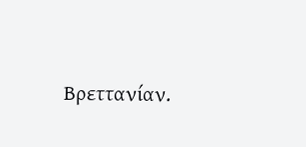Βρεττανίαν.